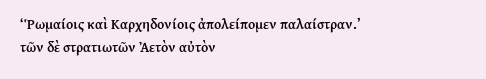‘Ῥωμαίοις καὶ Καρχηδονίοις ἀπολείπομεν παλαίστραν.’
τῶν δὲ στρατιωτῶν Ἀετὸν αὐτὸν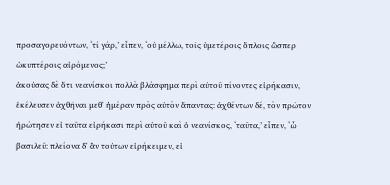προσαγορευόντων, ‘τί γάρ,’ εἶπεν, ‘οὐ μέλλω, τοῖς ὑμετέροις ὅπλοις ὥσπερ ὠκυπτέροις αἰρόμενος;’
ἀκούσας δὲ ὅτι νεανίσκοι πολλὰ βλάσφημα περὶ αὐτοῦ πίνοντες εἰρήκασιν, ἐκέλευσεν ἀχθῆναι μεθ᾽ ἡμέραν πρὸς αὐτὸν ἅπαντας: ἀχθέντων δέ, τὸν πρῶτον ἠρώτησεν εἰ ταῦτα εἰρήκασι περὶ αὐτοῦ καὶ ὁ νεανίσκος, ‘ταῦτα,’ εἶπεν, ‘ὦ βασιλεῦ: πλείονα δ᾽ ἂν τούτων εἰρήκειμεν, εἰ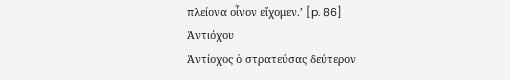πλείονα οἶνον εἴχομεν.’ [p. 86]
Ἀντιόχου
Ἀντίοχος ὁ στρατεύσας δεύτερον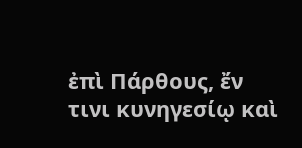ἐπὶ Πάρθους, ἔν τινι κυνηγεσίῳ καὶ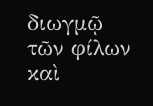διωγμῷ τῶν φίλων καὶ